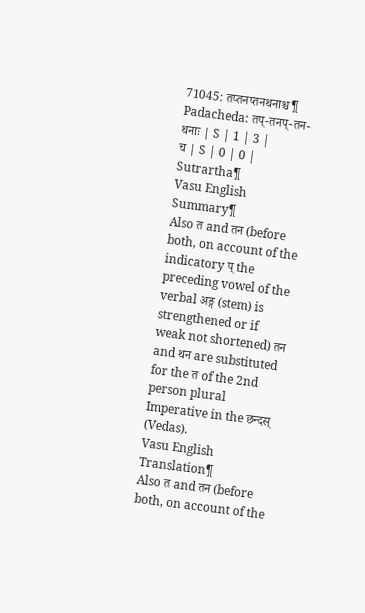71045: तप्तनप्तनथनाश्च¶
Padacheda: तप्-तनप्-तन-थनाः | S | 1 | 3 |
च | S | 0 | 0 |
Sutrartha¶
Vasu English Summary¶
Also त and तन (before both, on account of the indicatory प् the preceding vowel of the verbal अङ्ग (stem) is strengthened or if weak not shortened) तन and थन are substituted for the त of the 2nd person plural Imperative in the छन्दस् (Vedas).
Vasu English Translation¶
Also त and तन (before both, on account of the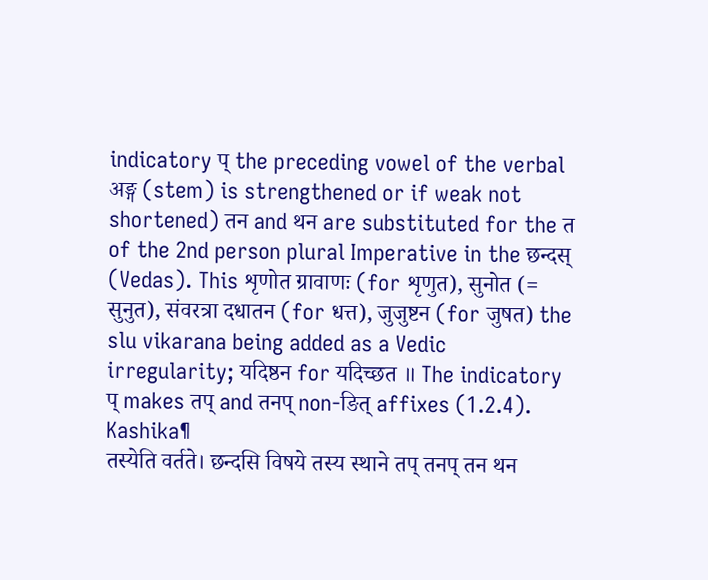indicatory प् the preceding vowel of the verbal अङ्ग (stem) is strengthened or if weak not shortened) तन and थन are substituted for the त of the 2nd person plural Imperative in the छन्दस् (Vedas). This शृणोत ग्रावाणः (for शृणुत), सुनोत (= सुनुत), संवरत्रा दधातन (for धत्त), जुजुष्टन (for जुषत) the slu vikarana being added as a Vedic irregularity; यदिष्ठन for यदिच्छत ॥ The indicatory प् makes तप् and तनप् non-ङित् affixes (1.2.4).
Kashika¶
तस्येति वर्तते। छन्दसि विषये तस्य स्थाने तप् तनप् तन थन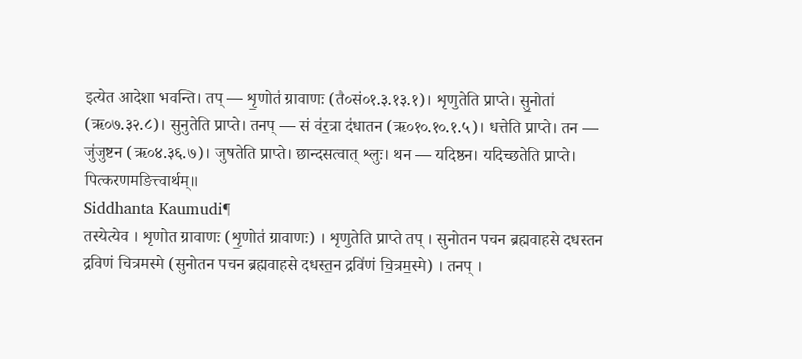इत्येत आदेशा भवन्ति। तप् — शृ॒णोत॑ ग्रावाणः (तै०सं०१.३.१३.१)। शृणुतेति प्राप्ते। सु॒नोता॑ (ऋ०७.३२.८)। सुनुतेति प्राप्ते। तनप् — सं व॑र॒त्रा द॑धातन (ऋ०१०.१०.१.५)। धत्तेति प्राप्ते। तन — जु॑जुष्टन (ऋ०४.३६.७)। जुषतेति प्राप्ते। छान्दसत्वात् श्लुः। थन — यदिष्ठन। यदिच्छतेति प्राप्ते। पित्करणमङित्त्वार्थम्॥
Siddhanta Kaumudi¶
तस्येत्येव । शृणोत ग्रावाणः (शृ॒णोत॑ ग्रावाणः) । शृणुतेति प्राप्ते तप् । सुनोतन पचन ब्रह्मवाहसे दधस्तन द्रविणं चित्रमस्मे (सुनोतन पचन ब्रह्मवाहसे दधस्त॒न द्रवि॑णं चि॒त्रम॒स्मे) । तनप् ।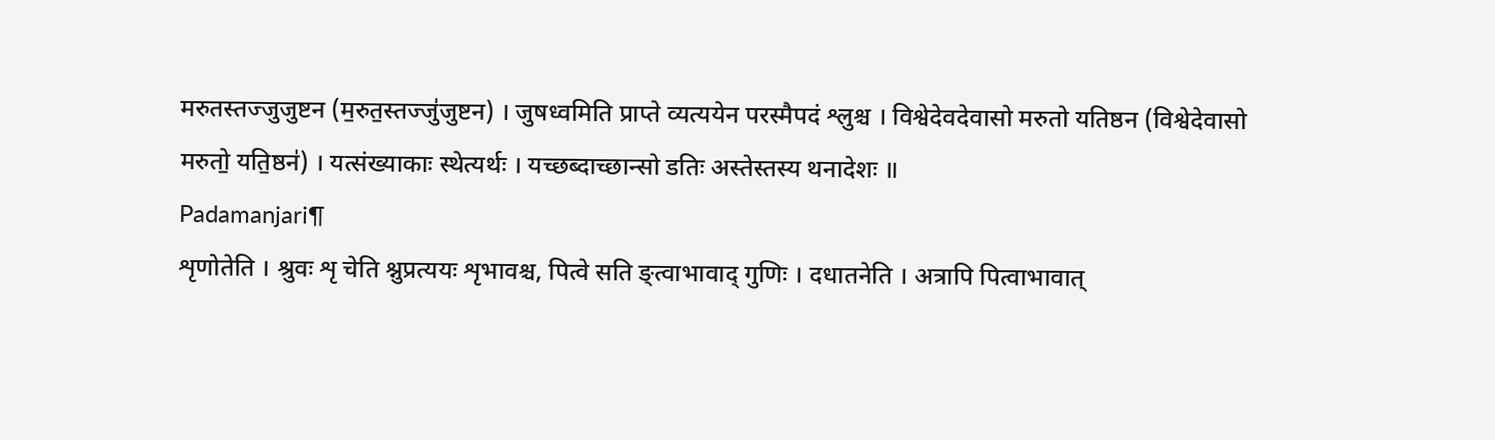मरुतस्तज्जुजुष्टन (म॒रुत॒स्तज्जु॑जुष्टन) । जुषध्वमिति प्राप्ते व्यत्ययेन परस्मैपदं श्लुश्च । विश्वेदेवदेवासो मरुतो यतिष्ठन (विश्वेदेवासो मरुतो॒ यति॒ष्ठन॑) । यत्संख्याकाः स्थेत्यर्थः । यच्छब्दाच्छान्सो डतिः अस्तेस्तस्य थनादेशः ॥
Padamanjari¶
शृणोतेति । श्रुवः शृ चेति श्नुप्रत्ययः शृभावश्च, पित्वे सति ङ्त्वाभावाद् गुणिः । दधातनेति । अत्रापि पित्वाभावात्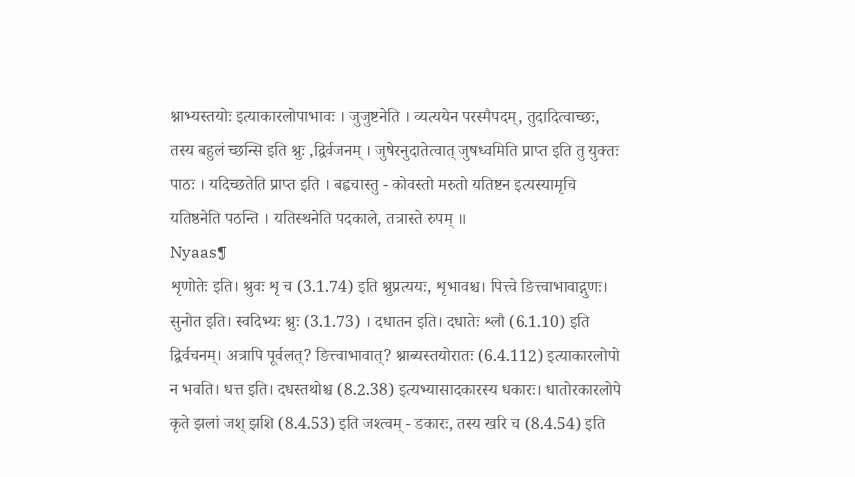श्नाभ्यस्तयोः इत्याकारलोपाभावः । जुजुष्टनेति । व्यत्ययेन परस्मैपदम्, तुदादित्वाच्छः, तस्य बहुलं च्छन्सि इति श्नुः ,द्विर्वजनम् । जुषेरनुदातेत्वात् जुषध्वमिति प्राप्त इति तु युक्तः पाठः । यदिच्छतेति प्राप्त इति । बह्वचास्तु - कोवस्तो मरुतो यतिष्टन इत्यस्यामृचि यतिष्ठनेति पठन्ति । यतिस्थनेति पदकाले, तत्रास्ते रुपम् ॥
Nyaas¶
शृणोतेः इति। श्रुवः शृ च (3.1.74) इति श्नुप्रत्ययः, शृभावश्च। पित्त्वे ङित्त्वाभावाद्गुणः। सुनोत इति। स्वदिभ्यः श्नुः (3.1.73) । दधातन इति। दधातेः श्लौ (6.1.10) इति द्विर्वचनम्। अत्रापि पूर्वलत्? ङित्त्वाभावात्? श्नाब्यस्तयोरातः (6.4.112) इत्याकारलोपो न भवति। धत्त इति। दधस्तथोश्च (8.2.38) इत्यभ्यासादकारस्य धकारः। धातोरकारलोपे कृते झलां जश् झशि (8.4.53) इति जश्त्वम् - डकारः, तस्य खरि च (8.4.54) इति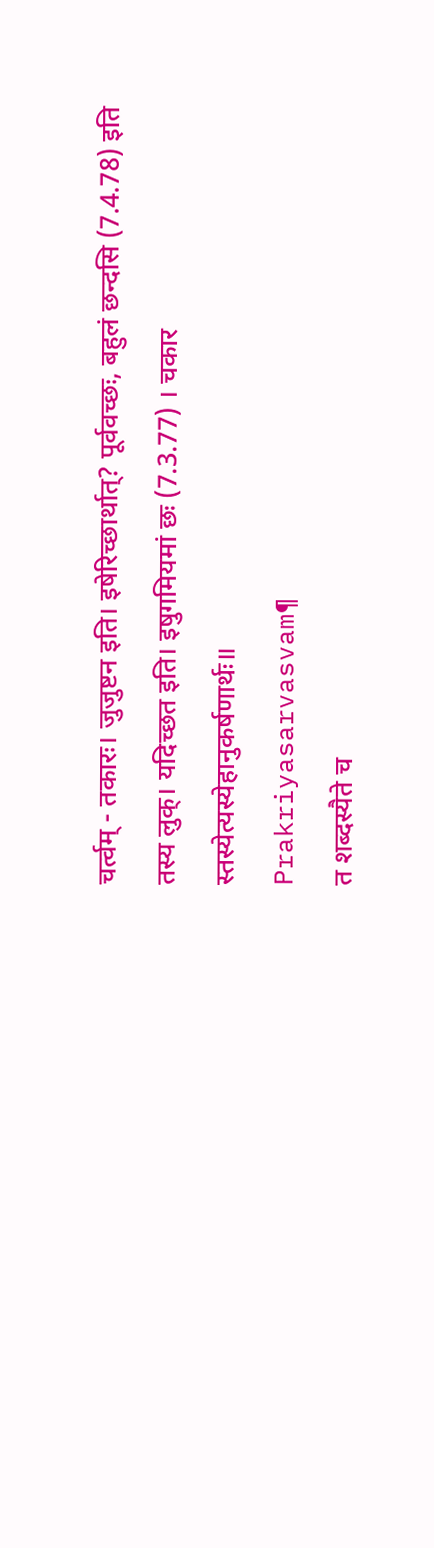चर्त्वम् - तकारः। जुजुष्टन इति। इषेरिच्छार्थात्? पूर्ववच्छः, बहुलं छन्दसि (7.4.78) इति तस्य लुक्। यदिच्छत इति। इषुगमियमां छः (7.3.77) । चकार स्तस्येत्यस्येहानुकर्षणार्थः॥
Prakriyasarvasvam¶
त शब्दस्यैते च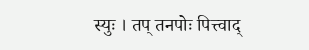स्युः । तप् तनपोः पित्त्वाद्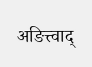अङित्त्वाद्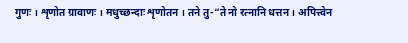गुणः । शृणोत ग्रावाणः । मधुच्छन्दाः शृणोतन । तने तु-“ते नो रत्नानि धत्तन । अपित्त्वेन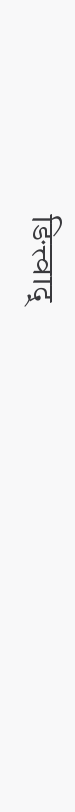ङित्त्वाद्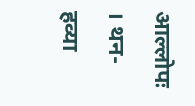आल्लोपः । थन-हव्या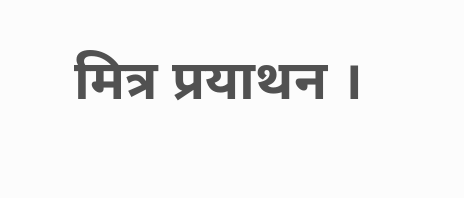मित्र प्रयाथन ।